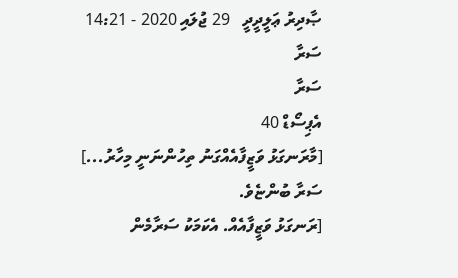ޞާދިރު ޢަލީދީދީ   29 ޖުލައި 2020 - 14:21
ސަރާ
ސަރާ
އެޕިސޯޑް 40
[މާރަނގަޅު ވަޒީފާއެއްގަނު ތިހުންނަނީ މިހާރު...] ސަރާ ބުންޏެވެ.
[ރަނގަޅު ވަޒީފާއެއް. އެކަމަކު ސަރާމެން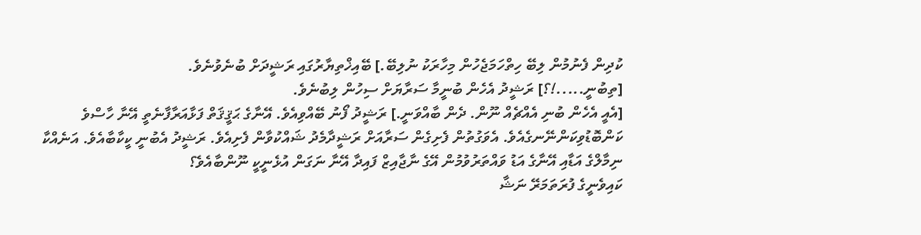ކުދިން ފެނުމުން ލިބޭ ހިތްހަމަޖެހުން މިހާރަކު ނުލިބޭ.] ބޭއިޚްތިޔާރުގައި ރަޝީދަށް ބުނެވުނެވެ.
[ތިބުނީ.....!؟] ރަޝީދު އެހެން ބުނީމާ ސަރާޔަށް ސިހުން ލިބުނެވެ.
[އެއީ އެހެން ބުނި އެއްޗެއް ނޫން. ދެން ބާއްވަނީ.] ރަޝީދު ފޯނު ބޭއްވިއެވެ. އޭނާގެ ޙަޤީޤަތް ފަޅާއަރާފާނެތީ އޭނާ ހާސްވެ ކަންބޮޑުވިކަންނޭނގެއެވެ. އެވަގުތުން ފެށިގެން ސަރާއަށް ރަޝީދާމެދު ޝައްކުވާން ފެށިއެވެ. ރަޝީދު އެބުނީ ކީކާބާއެވެ. އަނެއްކާ ނިމާލްގެ އަޑާއި އޭނާގެ އަޑު ވައްތަރުވުމުން އޭގެ ނާޖާއިޒް ފައިދާ އޭނާ ނަގަން އުޅެނީކީ ނޫންބާއެވެ؟
ކައިވެނީގެ ފުރަތަމަރޭ ނަޝާ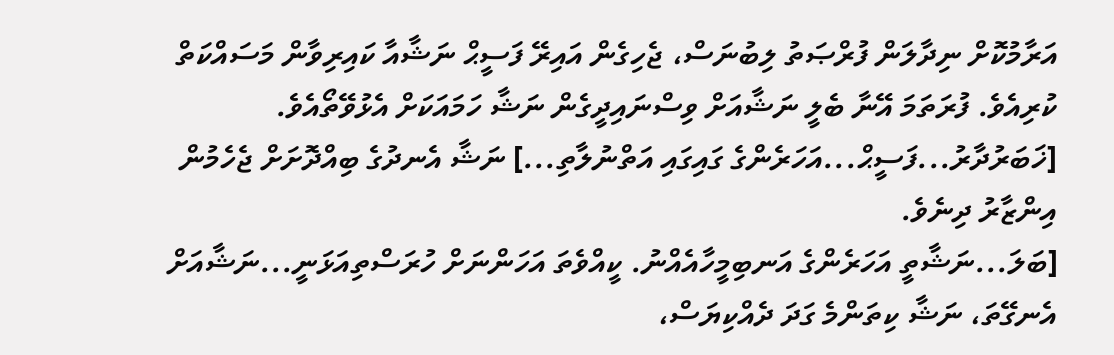އަރާމުކޮށް ނިދާލަން ފުރްޞަތު ލިބުނަސް، ޖެހިގެން އައިރޭ ފަސީޙް ނަޝާއާ ކައިރިވާން މަސައްކަތް ކުރިއެވެ. ފުރަތަމަ އޭނާ ބެލީ ނަޝާއަށް ވިސްނައިދީގެން ނަޝާ ހަމައަކަށް އެޅުވޭތޯއެވެ.
[ޚަބަރުދާރު...ފަސީޙް...އަހަރެންގެ ގައިގައި އަތްނުލާތި...] ނަޝާ އެނދުގެ ބިއްދޮށަށް ޖެހެމުން އިންޒާރު ދިނެވެ.
[ބަލަ...ނަޝާތީ އަހަރެންގެ އަނބިމީހާއެއްނު. ކީއްވެތަ އަހަންނަށް ހުރަސްތިއަޅަނީ...ނަޝާއަށް އެނގޭތަ، ނަޝާ ކިތަންމެ ގަދަ ދެއްކިޔަސް،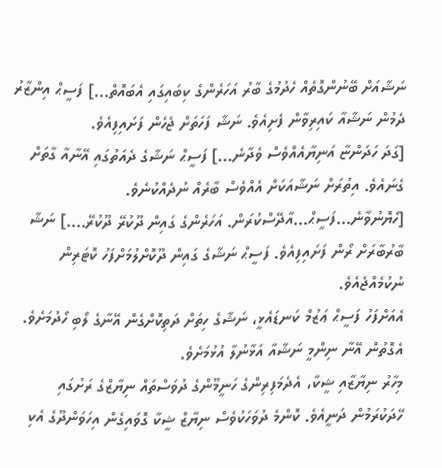ނަޝާއަށް ބޭނުންގޮތެއް ހެދުމުގެ ބާރު އަހަރެންގެ ކިބައިގައި އެބައޮތް...] ފަސީޙް އިންޒާރު ދެމުން ނަޝާއާ ކައިރިވާން ފެށިއެވެ. ނަޝާ ފަހަތަށް ޖެހެން ފަށައިފިއެވެ.
[ގަދަ ހަދަންޏާ އަނިޔާއެއްވެސް ވެދާނެ...] ފަސީޙް ނަޝާގެ ދެއަތުގައި އޭނާއާ ގާތަށް ގެނައެވެ. އިތުރަށް ނަޝާއަކަށް އެއްވެސް ބާރެއް ނުދެއްކުނެވެ.
[ހެޔޮނުވާނެ...ފަސީޙް...އާދޭސްކުރަން. އަހަރެންގެ ގައިން ދޫކުރޭ ދޫކުރޭ....] ނަޝާ ބާރުބާރަށް ރޯން ފަށައިފިއެވެ. ފަސީޙް ނަޝާގެ ގައިން ދޫކޮށްލުމަށްފަހު ކޮޓަރިން ނުކުމެއްޖެއެވެ.
އެއަށްފަހު ފަސީޙް ޢަޒުމް ކަނޑައެޅީ، ނަޝާގެ ހިތަށް ދަތިކޮށްގެން އޭނާގެ ލޯބި ހޯދުމަށެވެ. އެގޮތުން އޭނާ ނިންމީ ނަޝާއާ އަޅާނުލާ އުޅުމަށެވެ.
މިހާރު ނިޔާޒާއި ޝީކާ، އެދެމަފިރިންގެ ހަނީމޫންގެ ދުވަސްތައް ނިޔާޒްގެ ރަށުގައި ހޭދަކުރަމުން ދަނީއެވެ. ކޮންމެ ދުވަހަކުވެސް ނިޔާޒް ޝީކާ ގޮވައިގެން އިހަވަންދޫގެ އެކި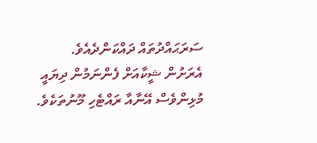ސަރަޙައްދުތައް ދައްކަންދެއެވެ.
އެރަށުން ޝީކާއަށް ފެންނަމުން ދިޔައީ މުޅިންވެސް އޭނާއާ ރައްޓެހި މޫނުތަކެވެ.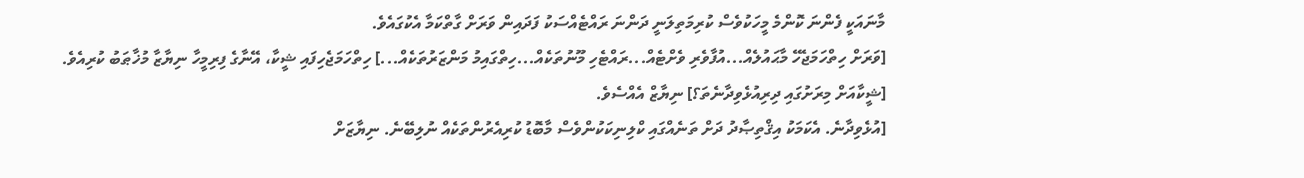މާނައަކީ ފެންނަ ކޮންމެ މީހަކުވެސް ކުރިމަތިލަނީ ދަންނަ ރައްޓެއްސަކު ފަދައިން ވަރަށް ގާތްކަމާ އެކުގައެވެ.
[ވަރަށް ހިތްހަމަޖެހޭ މާޙައުލެއް...އުފާވެރި ވެށްޓެއް...ރައްޓެހި މޫނުތަކެއް...ހިތްގައިމު މަންޒަރުތަކެއް...] ހިތްހަމަޖެހިފައި ޝީކާ، އޭނާގެ ފިރިމީހާ ނިޔާޒާ މުޚާޠަބު ކުރިއެވެ.
[ޝީކާއަށް މިރަށުގައި ދިރިއުޅެވިދާނެތަ؟] ނިޔާޒް އެއްސެވެ.
[އުޅެވިދާނެ. އެކަމަކު އިޤްތިޞާދު ދަށް ތަނެއްގައި ކްލިނިކަކުންވެސް މާބޮޑު ކުރިއެރުންތަކެއް ނުލިބޭނެ. ނިޔާޒަށް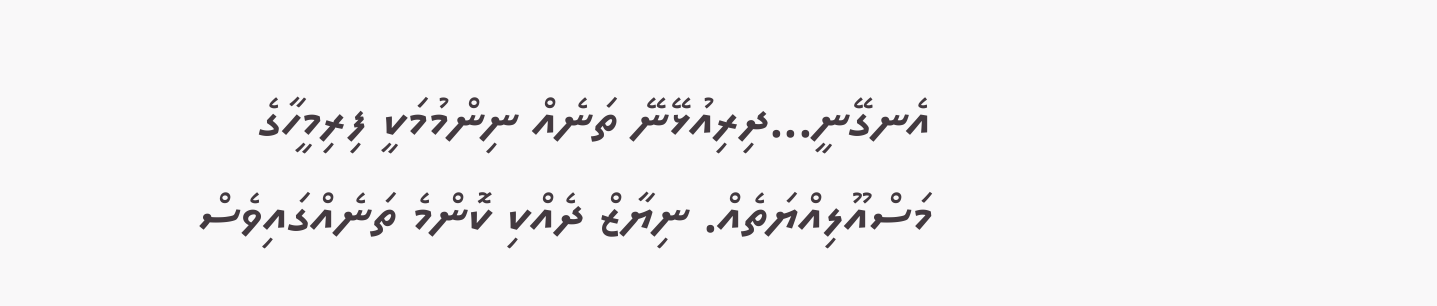އެނގޭނީ...ދިރިއުޅޭނޭ ތަނެއް ނިންމުމަކީ ފިރިމީހާގެ މަސްއޫލިއްޔަތެއް. ނިޔާޒް ދެއްކި ކޮންމެ ތަނެއްގައިވެސް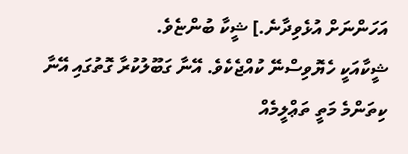އަހަންނަށް އުޅެވިދާނެ.] ޝީކާ ބުންޏެވެ.
ޝީކާއަކީ ހެޔޮވިސްނޭ ކުއްޖެކެވެ. އޭނާ ގަބޫލުކުރާ ގޮތުގައި އޭނާ ކިތަންމެ މަތީ ތަޢްލީމެއް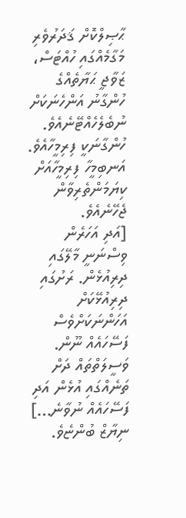ޙާޞިލްކޮށް ޤަދަރުވެރި މަގާމެއްގައި ހުއްޓަސް، ޒަވާޖީ ޙަޔާތެއްގެ ހުންގާނު އަންހެނަކަށް ނުބެލެހެއްޓޭނެއެވެ. ހުންގާނަކީ ފިރިމީހާއެވެ. އަނބިމީހާ ފިރިމީހާއަށް ކިޔަމަންތެރިވާން ޖެހޭނެއެވެ.
[އަދި އަހަރެން ވިސްނަނީ މާލޭގައި ދިރިއުޅެން. ރަށުގައި ދިރިއުޅޭކަށް އަހަންނަކަށްވެސް ފަސޭހައެއް ނޫން. ވަސީލަތްތައް ދަށް ތަނެއްގައި އުޅެން އަދި ފަސޭހައެއް ނުވާނެ...] ނިޔާޒް ބުންޏެވެ.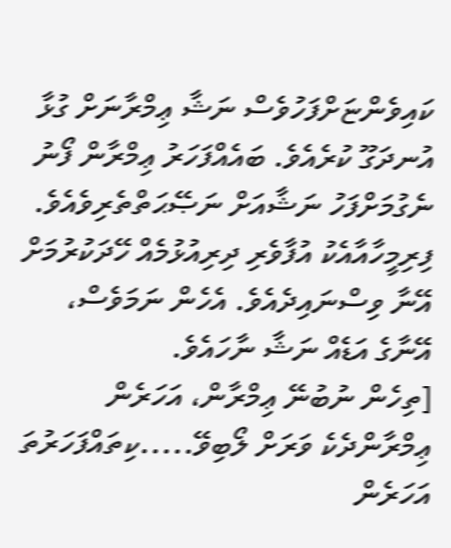ކައިވެންޏަށްފަހުވެސް ނަޝާ ޢިމްރާނަށް ގުޅާ އުނދަގޫ ކުރެއެވެ. ބައެއްފަހަރު ޢިމްރާން ފޯނު ނެގުމަށްފަހު ނަޝާއަށް ނަޞޭޙަތްތެރިވެއެވެ. ފިރިމީހާއާއެކު އުފާވެރި ދިރިއުޅުމެއް ހޭދަކުރުމަށް އޭނާ ވިސްނައިދެއެވެ. އެހެން ނަމަވެސް، އޭނާގެ އަޑެއް ނަޝާ ނާހައެވެ.
[ތިހެން ނުބުނޭ ޢިމްރާން، އަހަރެން ޢިމްރާންދެކެ ވަރަށް ލޯބިވޭ.....ކިތައްފަހަރުތަ އަހަރެން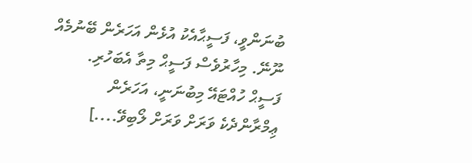ބުނަންވީ، ފަސީޙާއެކު އުޅެން އަހަރެން ބޭނުމެއް ނޫނޭ. މިހާރުވެސް ފަސީޙް މިތާ އެބަހުރި. ފަސީޙް ހުއްޓައޭ މިބުނަނީ، އަހަރެން ޢިމްރާންދެކެ ވަރަށް ވަރަށް ލޯބިވޭ....]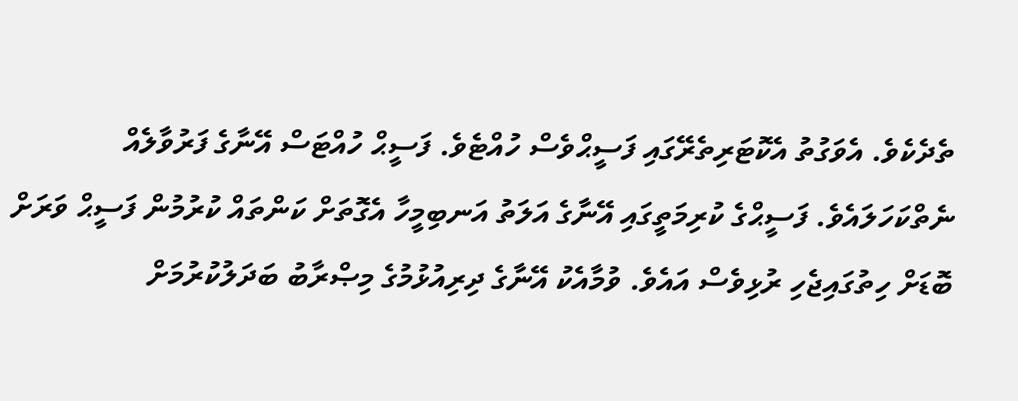ތެދެކެވެ. އެވަގުތު އެކޮޓަރިތެރޭގައި ފަސީޙްވެސް ހުއްޓެވެ. ފަސީޙް ހުއްޓަސް އޭނާގެ ފަރުވާލެއް ނެތްކަހަލައެވެ. ފަސީޙްގެ ކުރިމަތީގައި އޭނާގެ އަލަތު އަނބިމީހާ އެގޮތަށް ކަންތައް ކުރުމުން ފަސީޙް ވަރަށް ބޮޑަށް ހިތުގައިޖެހި ރުޅިވެސް އައެވެ. ވުމާއެކު އޭނާގެ ދިރިއުޅުމުގެ މިޞްރާބު ބަދަލުކުރުމަށް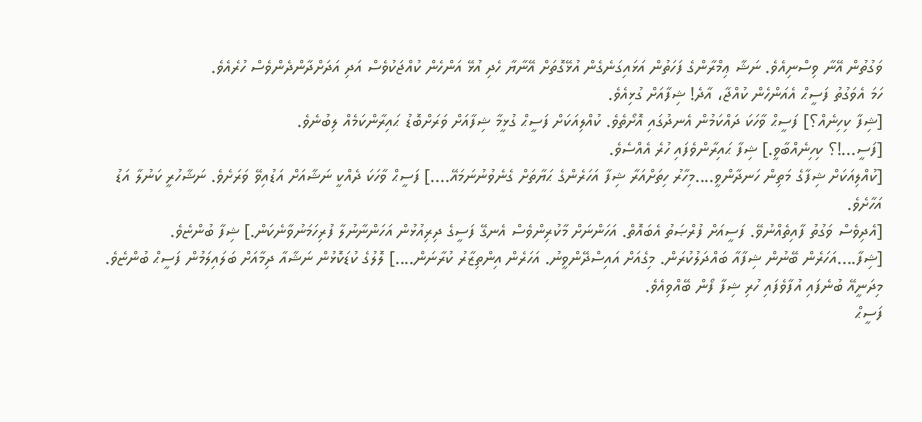ވަގުތުން އޭނާ ވިސްނިއެވެ. ނަޝާ ޢިމްރާންގެ ފަހަތުން އަޅައިގަނެގެން އުޅޭގޮތަށް އޭނާޔާ ހެދި އުޅޭ އަންހެން ކުއްޖަކުވެސް އަދި އަދަށްދާންދެންވެސް ހުރެއެވެ.
ހަމަ އެވަގުތު ފަސީޙް އެއަންހެން ކުއްޖާ، އާދެ! ޝިފާއަށް ގުޅިއެވެ.
[ޝިފާ ކިހިނެއް؟] ފަސީޙް ވާހަކަ ދައްކަމުން އެނދުގައި އޮށޯތެވެ. ކުއްލިއަކަށް ފަސީޙް ގުޅީމާ ޝިފާއަށް ވަރަށްބޮޑު ޙައިރާންކަމެއް ލިބުނެވެ.
[ފަސީ...!؟ ކިހިނެއްބާވީ.] ޝިފާ ޙައިރާންވެފައި ހުރެ އެއްސެވެ.
[ކުއްލިއަކަށް ޝިފާގެ މަތިން ހަނދާންވީ....މިހާރު ހިތަށްއަރާ ޝިފާ އަހަރެންގެ ޙަޔާތަށް ގެނެވުނުނަމައޭ....] ފަސީޙް ވާހަކަ ދެއްކީ ނަޝާއަށް އަޑުއިވޭ ވަރަށެވެ. ނަޝާހުރީ ކަނުލާ އަޑު އަހާށެވެ.
[އެދިވެސް ވަގުތު ފާއިތެއްނުވޭ. ފަސީއަށް ފުރްޞަތު އެބައޮތް. އަހަންނަށް މާކުރިންވެސް އެނގޭ ފަސީގެ ދިރިއުޅުން އަހަންނާނުލާ ފުރިހަމަނުވާނެކަން.] ޝިފާ ބުންޏެވެ.
[ޝިފާ....އަހަރެން ބޭނުން ޝިފާއާ ބައްދަލުކުރަން. މިގެއަށް އައިސްދޭންވީނު. އަހަރެން އިންތިޒާރު ކުރާނަން....] ލޮލުގެ ކުޑަކޮޅުން ނަޝާއާ ދިމާއަށް ބަލައިލަމުން ފަސީޙް ބުންޏެވެ. މިދަނީއޭ ބުނެފައި އުފާވެފައި ހުރި ޝިފާ ފޯން ބޭއްވިއެވެ.
ފަސީޙް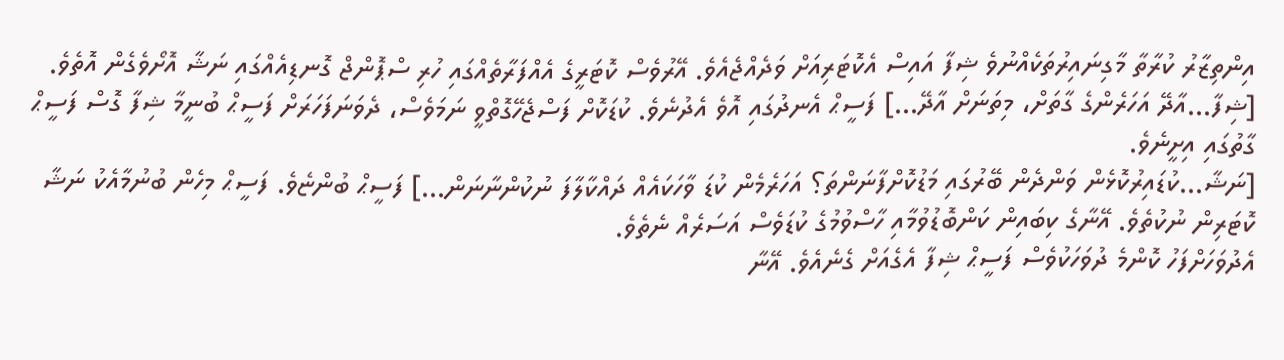އިންތިޒާރު ކުރާތާ މާގިނައިރުތަކެއްނުވެ ޝިފާ އައިސް އެކޮޓަރިއަށް ވަދެއްޖެއެވެ. އޭރުވެސް ކޮޓަރީގެ އެއްފަރާތެއްގައި ހުރި ސްޕޮންޖް ގޮނޑިއެއްގައި ނަޝާ އޮށޯވެގެން އޮތެވެ.
[ޝިފާ...އާދޭ އަހަރެންގެ ގާތަށް، މިތަނަށް އާދޭ...] ފަސީޙް އެނދުގައި އޮވެ އެދުނެވެ. ކުޑަކޮށް ފަސްޖެހޭގޮތްވީ ނަމަވެސް، ދެވަނަފަހަރަށް ފަސީޙް ބުނީމާ ޝިފާ ގޮސް ފަސީޙް ގާތުގައި އިށީނެވެ.
[ނަޝާ...ކުޑައިރުކޮޅެން ވަންދެން ބޭރުގައި މަޑުކޮށްފާނަންތަ؟ އަހަރެމެން ކުޑަ ވާހަކައެއް ދައްކާލާފަ ނުކުންނާނަން...] ފަސީޙް ބުންޏެވެ. ފަސީޙް މިހެން ބުނުމާއެކު ނަޝާ ކޮޓަރިން ނުކުތެވެ. އޭނާގެ ކިބައިން ކަންބޮޑުވުމާއި ހާސްވުމުގެ ކުޑަވެސް އަސަރެއް ނެތެވެ.
އެދުވަހަށްފަހު ކޮންމެ ދުވަހަކުވެސް ފަސީޙް ޝިފާ އެގެއަށް ގެނެއެވެ. އޭނާ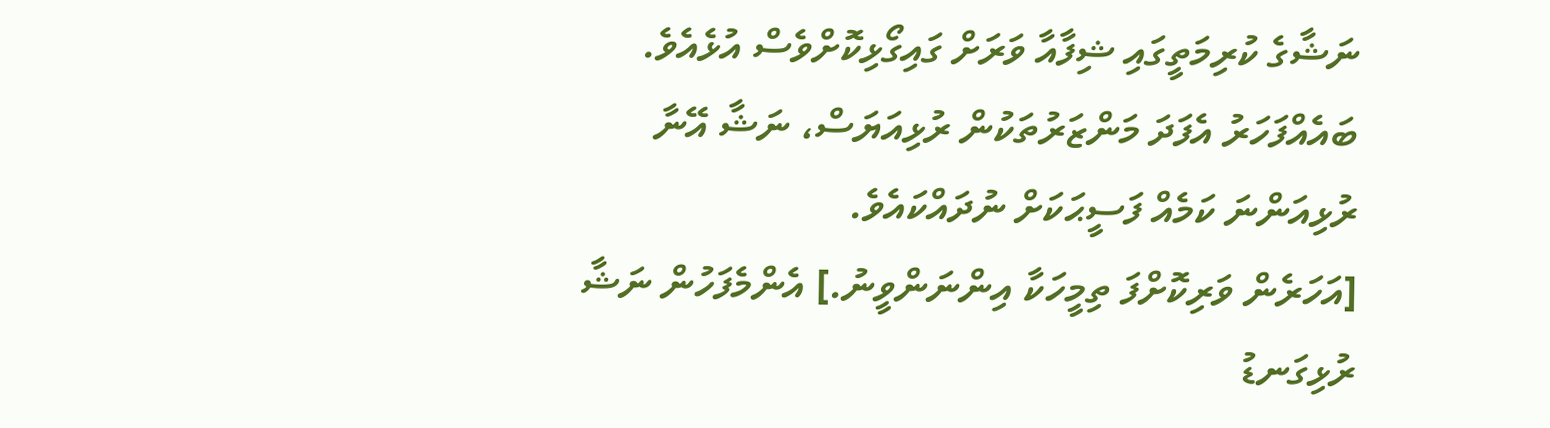ނަޝާގެ ކުރިމަތީގައި ޝިފާއާ ވަރަށް ގައިގޯޅިކޮށްވެސް އުޅެއެވެ. ބައެއްފަހަރު އެފަދަ މަންޒަރުތަކުން ރުޅިއަޔަސް، ނަޝާ އޭނާ ރުޅިއަންނަ ކަމެއް ފަސީޙަކަށް ނުދައްކައެވެ.
[އަހަރެން ވަރިކޮށްފަ ތިމީހަކާ އިންނަންވީނު.] އެންމެފަހުން ނަޝާ ރުޅިގަނޑު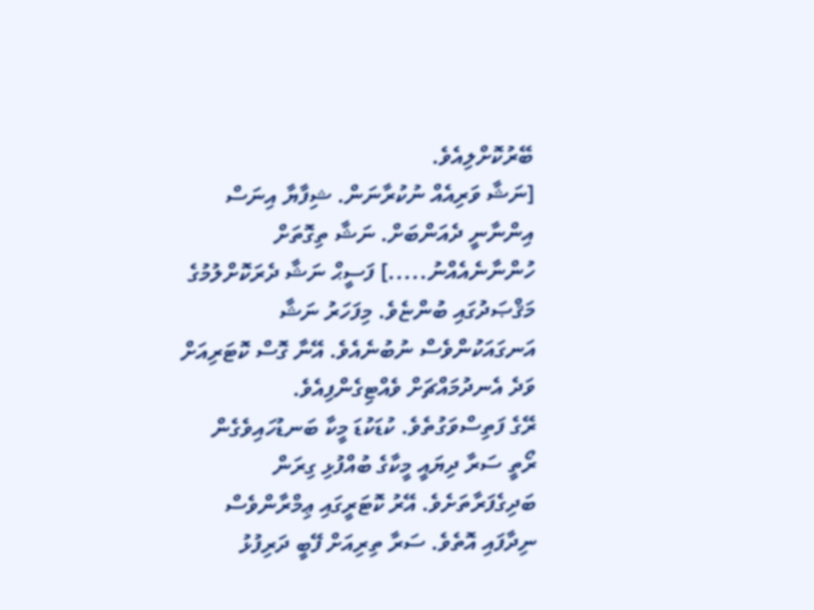ބޭރުކޮށްލިއެވެ.
[ނަޝާ ވަރިއެއް ނުކުރާނަން. ޝިފާޔާ އިނަސް އިންނާނީ ދެއަންބަށް. ނަޝާ ތިގޮތަށް ހުންނާނެއެއްނު.....] ފަސީޙް ނަޝާ ދެރަކޮށްލުމުގެ މަޤްޞަދުގައި ބުންޏެވެ. މިފަހަރު ނަޝާ އަނގައަކުންވެސް ނުބުނެއެވެ. އޭނާ ގޮސް ކޮޓަރިއަށް ވަދެ އެނދުމައްޗަށް ވެއްޓިގެންފިއެވެ.
ރޭގެ ފަތިސްވަގުތެވެ. ކުޑަކުޑަ މީކާ ބަނޑުހައިވެގެން ރޯތީ ސަރާ ދިޔައީ މީކާގެ ބުއްފުޅި ގިރަން ބަދިގެފަރާތަށެވެ. އޭރު ކޮޓަރީގައި ޢިމްރާންވެސް ނިދާފައި އޮތެވެ. ސަރާ ތިރިއަށް ފޭބީ ދަރިފުޅު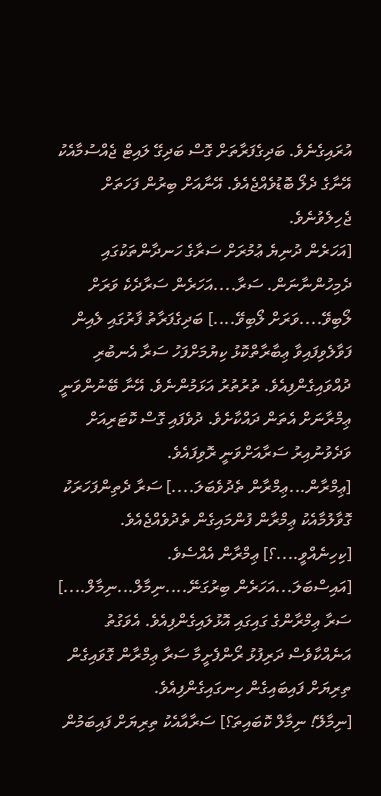އުރައިގެނެވެ. ބަދިގެފަރާތަށް ގޮސް ބަދިގޭ ލައިޓް ޖެއްސުމާއެކު އޭނާގެ ދެލޯ ބޮޑުވެއްޖެއެވެ. އޭނާއަށް ބިރުން ފަހަތަށް ޖެހިލެވުނެވެ.
[އަހަރެން ދުނިޔެ ޢުމުރަށް ސަރާގެ ހަނދާންތަކުގައި ދެމިހުންނާނަން. ސަރާ....އަހަރެން ސަރާދެކެ ވަރަށް ލޯބިވޭ....ވަރަށް ލޯބިވޭ....] ބަދިގެފަރާތު ފާރުގައި ލެއިން ފަވާލެވިފައިވާ ޢިބާރާތްކޮޅު ކިޔުމަށްފަހު ސަރާ އެނބުރި ދުއްވައިގެންފިއެވެ. ތުރުތުރު އަޅަމުންނެވެ. އޭނާ ބޭނުންވަނީ ޢިމްރާނަށް އެތަން ދައްކާށެވެ. ދުވެފައި ގޮސް ކޮޓަރިއަށް ވަދެވުނުއިރު ސަރާއަށްވަނީ ރޮވިފައެވެ.
[ޢިމްރާން...ޢިމްރާން ތެދުވެބަލަ....] ސަރާ ދެތިންފަހަރަކު ގޮވާލުމާއެކު ޢިމްރާން ފުންމައިގެން ތެދުވެއްޖެއެވެ.
[ކިހިނެއްވީ....؟] ޢިމްރާން އެއްސެވެ.
[އައިސްބަލަ...އަހަރެން ބިރުގަނޭ....ނިމާލް...ނިމާލް....] ސަރާ ޢިމްރާންގެ ގައިގައި އޮޅުލައިގެންފިއެވެ. އެވަގުތު އަނެއްކާވެސް ދަރިފުޅު ރޯންފެށީމާ ސަރާ ޢިމްރާން ގޮވައިގެން ތިރިޔަށް ފައިބައިގެން ހިނގައިގެންފިއެވެ.
[ނިމާލޭ! ނިމާލް ކޮބައިތަ؟] ސަރާއާއެކު ތިރިޔަށް ފައިބަމުން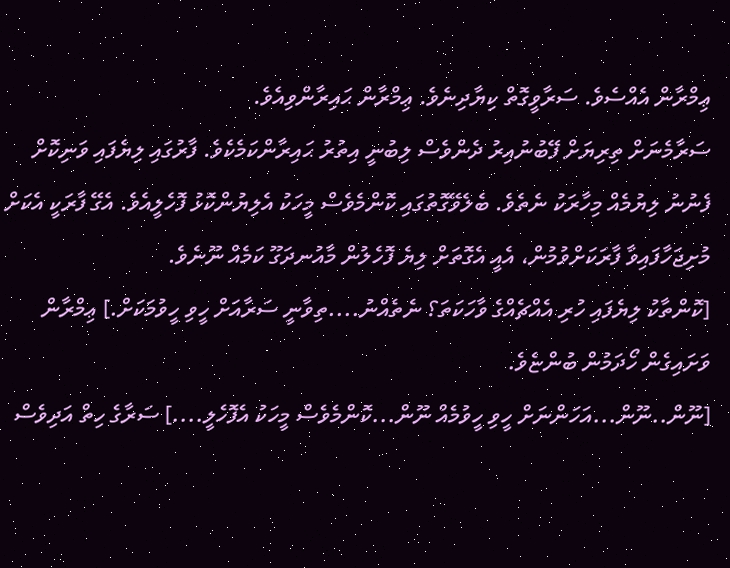ޢިމްރާން އެއްސެވެ. ސަރާވީގޮތް ކިޔާދިނެވެ. ޢިމްރާން ޙައިރާންވިއެވެ.
ސަރާމެނަށް ތިރިޔަށް ފޭބުނުއިރު ދެންވެސް ލިބުނީ އިތުރު ޙައިރާންކަމެކެވެ. ފާރުގައި ލިޔެފައި ވަނިކޮށް ފެނުނު ލިޔުމެއް މިހާރަކު ނެތެވެ. ބެލެވޭގޮތުގައި ކޮންމެވެސް މީހަކު އެލިޔުންކޮޅު ފޮހެލީއެވެ. އެގޭ ފާރަކީ އެކަށް މުށިޖަހާފައިވާ ފާރަކަށްވުމުން، އެއީ އެގޮތަށް ލިޔެ ފޮހެލުން މާއުނދަގޫ ކަމެއް ނޫނެވެ.
[ކޮންތާކު ލިޔެފައި ހުރި އެއްޗެއްގެ ވާހަކަތަ؟ ނެތެއްނު....ތިވާނީ ސަރާއަށް ހީވި ހީވުމަކަށް.] ޢިމްރާން ވަށައިގެން ހޯދަމުން ބުންޏެވެ.
[ނޫން..ނޫން...އަހަންނަށް ހީވި ހީވުމެއް ނޫން...ކޮންމެވެސް މީހަކު އެފޮހެލީ....] ސަރާގެ ހިތް އަދިވެސް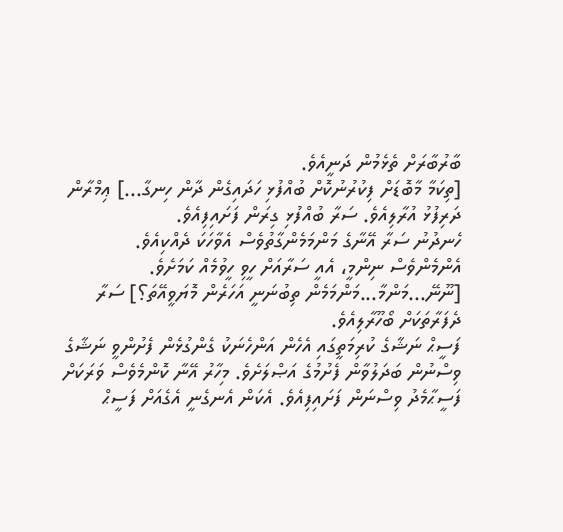ބާރުބާރަށް ތެޅެމުން ދަނީއެވެ.
[ތިކަމާ މާބޮޑަށް ފިކުރުނުކޮށް ބުއްފުޅި ހަދައިގެން ދާން ހިނގާ...] ޢިމްރާން ދަރިފުޅު އުރާލިއެވެ. ސަރާ ބުއްފުޅި ގިރަން ފަށައިފިއެވެ.
ހެނދުނު ސަރާ އޭނާގެ މަންމަމެންގާތުވެސް އެވާހަކަ ދެއްކިއެވެ. އެންމެންވެސް ނިންމީ، އެއީ ސަރާއަށް ހީވި ހީވުމެއް ކަމަށެވެ.
[ނޫނޭ...މަންމާ...މަންމަމެން ތިބުނަނީ އަހަރެން މޮޔަވީއޭތަ؟] ސަރާ ދެފަރާތަކަށް ބޯހޫރާލިއެވެ.
ފަސީޙް ނަޝާގެ ކުރިމަތީގައި އެހެން އަންހެނަކު ގެންގުޅެން ފެށުންވީ ނަޝާގެ ވިސްނުން ބަދަލުވާން ފެށުމުގެ އަޞްލަށެވެ. މިހާރު އޭނާ ކޮންމެވެސް ވަރަކަށް ފަސީޙާމެދު ވިސްނަން ފަށައިފިއެވެ. އެކަން އެނގެނީ އެގެއަށް ފަސީޙް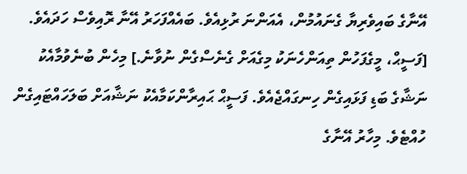އޭނާގެ ބައިވެރިޔާ ގެނައުމުން، އެއަންނަ ރުޅިއެވެ. ބައެއްފަހަރު އޭނާ ރޮއިވެސް ހަދައެވެ.
[ފަސީޙް، މީގެފަހުން ތިއަންހެނަކު މިގެއަށް ގެނެސްގެން ނުވާނެ.] މިހެން ބުނެވުމާއެކު ނަޝާގެ ބަޑި ފަޅައިގެން ހިނގައްޖެއެވެ. ފަސީޙް ޙައިރާންކަމާއެކު ނަޝާއަށް ބަލަހައްޓައިގެން ހުއްޓެވެ. މިހާރު އޭނާގެ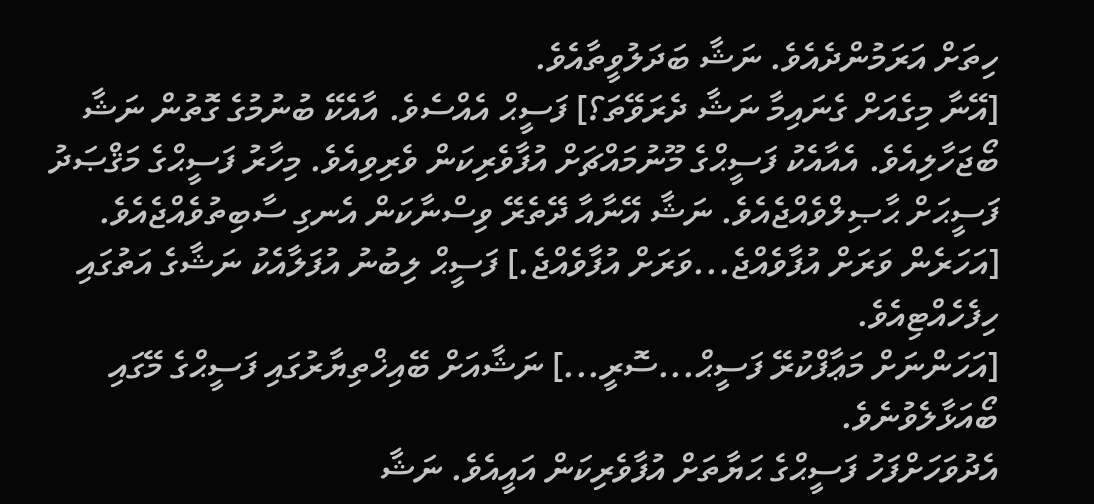ހިތަށް އަރަމުންދެއެވެ. ނަޝާ ބަދަލުވީތާއެވެ.
[އޭނާ މިގެއަށް ގެނައިމާ ނަޝާ ދެރަވޭތަ؟] ފަސީޙް އެއްސެވެ. އާއެކޭ ބުނުމުގެ ގޮތުން ނަޝާ ބޯޖަހާލިއެވެ. އެއާއެކު ފަސީޙްގެ މޫނުމައްޗަށް އުފާވެރިކަން ވެރިވިއެވެ. މިހާރު ފަސީޙްގެ މަޤްޞަދު ފަސީޙަށް ޙާޞިލްވެއްޖެއެވެ. ނަޝާ އޭނާއާ ދޭތެރޭ ވިސްނާކަން އެނގި ސާބިތުވެއްޖެއެވެ.
[އަހަރެން ވަރަށް އުފާވެއްޖެ...ވަރަށް އުފާވެއްޖެ.] ފަސީޙް ލިބުނު އުފަލާއެކު ނަޝާގެ އަތުގައި ހިފެހެއްޓިއެވެ.
[އަހަންނަށް މަޢާފްކުރޭ ފަސީޙް...ސޮރީ...] ނަޝާއަށް ބޭއިޚްތިޔާރުގައި ފަސީޙްގެ މޭގައި ބޯއަޅާލެވުނެވެ.
އެދުވަހަށްފަހު ފަސީޙްގެ ޙަޔާތަށް އުފާވެރިކަން އައީއެވެ. ނަޝާ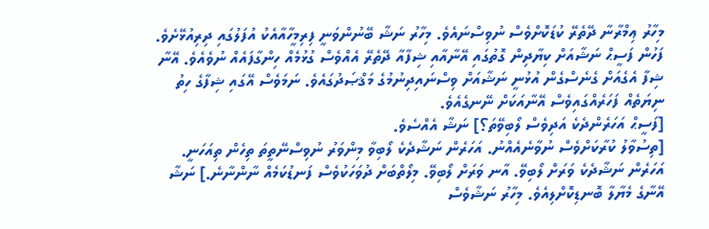މިހާރު ޢިމްރާނާ ދޭތެރޭ ކުޑަކޮށްވެސް ނުވިސްނައެވެ. މިހާރު ނަޝާ ބޭނުންވަނީ ފިރިމީހާއާއެކު އުފަލުގައި ދިރިއުޅޭށެވެ.
ފަހުން ފަސީޙް ނަޝާއަށް ކިޔާދިން ގޮތުގައި އޭނާއާއި ޝިފާއާ ދޭތެރޭ އެއްވެސް ގުޅުމެއް ހިންގާފައެއް ނުވެއެވެ. އޭނާ ޝިފާ އެގެއަށް ގެނެސްގެން އުޅުނީ ނަޝާއަށް ވިސްނައިދިނުމުގެ މަޤްޞަދުގައެވެ. ނަމަވެސް އޭގައި ޝިފާގެ ހިތު ނިޔަތެއް ފަހަރެއްގައިވެސް އޭނާއަކަށް ނޭނގެއެވެ.
[ފަސީޙް އަހަރެންދެކެ އަދިވެސް ލޯބިވޭތަ؟] ނަޝާ އެއްސެވެ.
[ތިސުވާލު ކުރާކަށްވެސް ނުވާނެއެއްނު. އަހަރެން ނަޝާދެކެ ލޯބިވާ މިންވަރު ނުވިސްނޭތީތަ ތިހެން ތިއަހަނީ. އަހަރެން ނަޝާދެކެ ވަރަށް ލޯބިވޭ. އާނ ވަރަށް ލޯބިވޭ. މިލޯތްބަށް ދުވަހަކުވެސް ފަނޑުކަމެއް ނާންނާނެ.] ނަޝާ އޭނާގެ މެޔާލާ ބޮނޑިކޮށްލިއެވެ. މިހާރު ނަޝާވެސް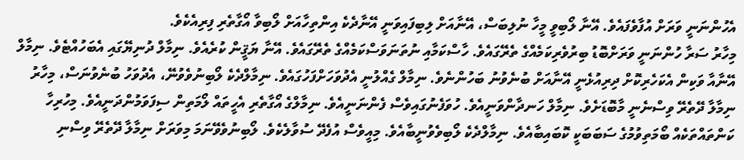އެހުންނަނީ ވަރަށް އުފާވެފައެވެ. އޭނާ ލޯބިވީ މީހާ ނުލިބަސް، އޭނާއަށް ލިބިފައިވަނީ އޭނާދެކެ އިންތިހާއަށް ލޯބިވާ އޯގާތެރި ފިރިއެކެވެ.
މިހާރު ސަރާ ހުންނަނީ ވަރަށްބޮޑު ބިރުވެރިކަމެއްގެ ތެރޭގައެވެ. ހާސްކަމާއި ނުތަނަވަސްކަމެއްގެ ތެރޭގައެވެ. އޭނާ ޔަޤީން ކުރެއެވެ. ނިމާލް ދުނިޔޭގައި އެބަހުއްޓެވެ. ނިމާލް އޭނާއާ ވަކިން އެކަހެރިކޮށް ދިރިއުޅެނީ އޭނާއަށް ބުނެވުނު ބަހުންނެވެ. ނިމާލް ގެއްލުނީ އެދުވަހަށްފަހުގައެވެ. ނިމާލްދެކެ ލޯބިނުވެވުނޭ، އެދުވަހު ބުނެވުނަސް، މިހާރު ނިމާލާ ދޭތެރޭ ވިސްނެނީ މާބޮޑަށެވެ. ނިމާލް ހަނދާންވަނީއެވެ. ހުވަފެނުގައިވެސް ފެންނަނީއެވެ. ނިމާލްގެ އޯގާތެރި އެހީތައް ލޯމަތިން ސިފަވަމުންދަނީއެވެ. މިހުރިހާ ކަންތައްތަކެއް ބޯމަތިވުމުގެ ސަބަބަކީ ކޮބައިބާއެވެ. ނިމާލްދެކެ ލޯބިވެވުނީބާއެވެ. މިއީވެސް އުފެދޭ ސުވާލެކެވެ. ލޯބިނުވެވޭނަމަ މިވަރަށް ނިމާލާ ދޭތެރޭ ވިސްނި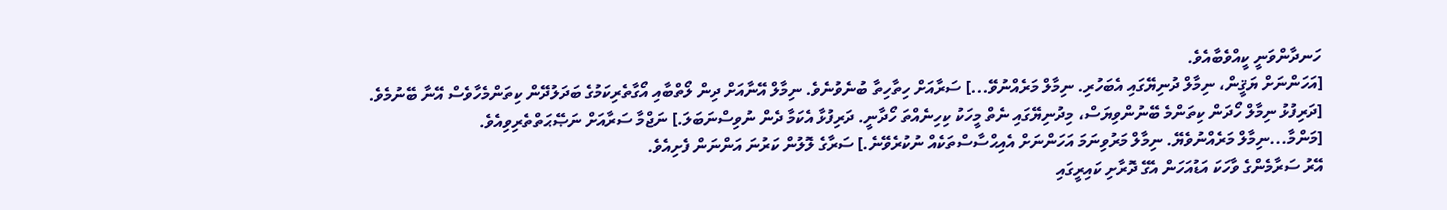ހަނދާންވަނީ ކީއްވެބާއެވެ.
[އަހަންނަށް ޔަޤީން، ނިމާލް ދުނިޔޭގައި އެބަހުރި. ނިމާލް މަރެއްނުވޭ...] ސަރާއަށް ހިތާހިތާ ބުނެވުނެވެ. ނިމާލް އޭނާއަށް ދިން ލޯތްބާއި އޯގާތެރިކަމުގެ ބަދަލުދޭން ކިތަންމެހާވެސް އޭނާ ބޭނުމެވެ.
[ދަރިފުޅު ނިމާލް ހޯދަން ކިތަންމެ ބޭނުންވިޔަސް، މިދުނިޔޭގައި ނެތް މީހަކު ކިހިނެއްތަ ހޯދާނީ. ދަރިފުޅާ އެކަމާ ދެން ނުވިސްނަބަލަ.] ނަޖްމާ ސަރާއަށް ނަޞޭޙަތްތެރިވިއެވެ.
[މަންމާ...ނިމާލް މަރެއްނުވެޔޭ. ނިމާލް މަރުވިނަމަ އަހަންނަށް އެއިޙްސާސްތަކެއް ނުކުރެވޭނެ.] ސަރާގެ ލޮލުން ކަރުނަ އަންނަން ފެށިއެވެ.
އޭރު ސަރާމެންގެ ވާހަކަ އަޑުއަހަން އެގޭ ދޮރާށި ކައިރީގައި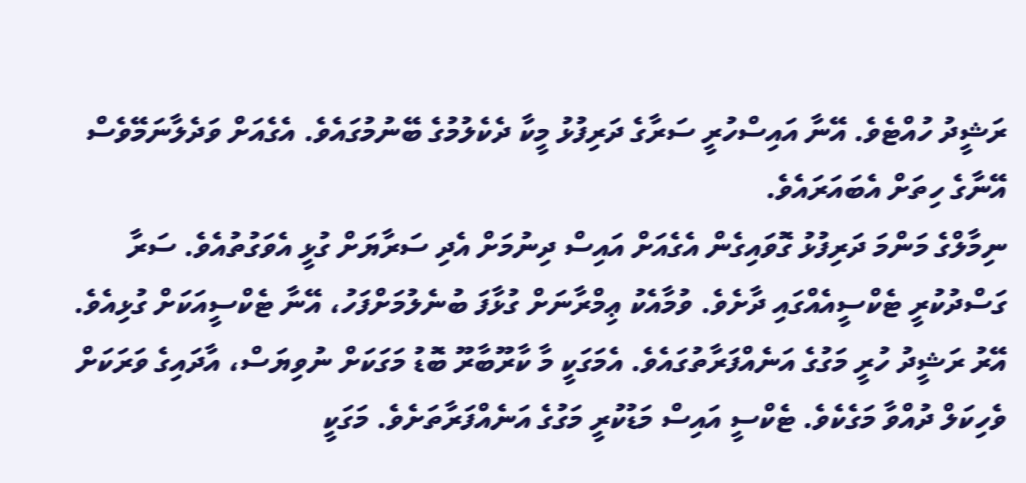ރަޝީދު ހުއްޓެވެ. އޭނާ އައިސްހުރީ ސަރާގެ ދަރިފުޅު މީކާ ދެކެލުމުގެ ބޭނުމުގައެވެ. އެގެއަށް ވަދެލާނަމޭވެސް އޭނާގެ ހިތަށް އެބައަރައެވެ.
ނިމާލްގެ މަންމަ ދަރިފުޅު ގޮވައިގެން އެގެއަށް އައިސް ދިނުމަށް އެދި ސަރާޔަށް ގުޅީ އެވަގުތުއެވެ. ސަރާ ގަސްދުކުރީ ޓެކްސީއެއްގައި ދާށެވެ. ވުމާއެކު ޢިމްރާނަށް ގުޅާފަ ބުނެލުމަށްފަހު، އޭނާ ޓެކްސީއަކަށް ގުޅިއެވެ. އޭރު ރަޝީދު ހުރީ މަގުގެ އަނެއްފަރާތުގައެވެ. އެމަގަކީ މާ ކާރޫބާރޫ ބޮޑު މަގަކަށް ނުވިޔަސް، އާދައިގެ ވަރަކަށް ވެހިކަލް ދުއްވާ މަގެކެވެ. ޓެކްސީ އައިސް މަޑުކުރީ މަގުގެ އަނެއްފަރާތަށެވެ. މަގަކީ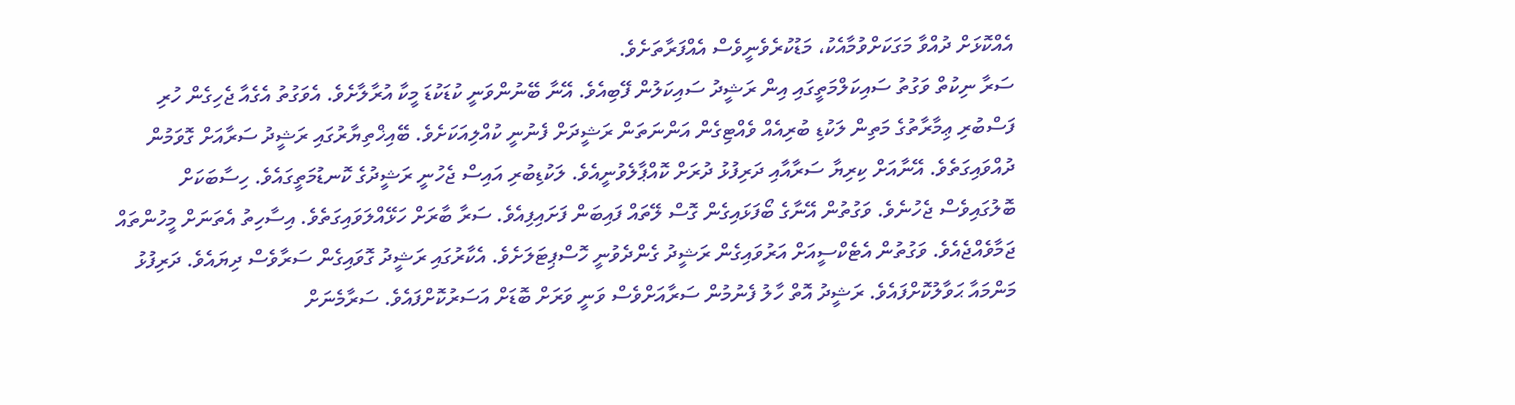އެއްކޮޅަށް ދުއްވާ މަގަކަށްވުމާއެކު، މަޑުކުރެވެނީވެސް އެއްފަރާތަށެވެ.
ސަރާ ނިކުތް ވަގުތު ސައިކަލްމަތީގައި އިން ރަޝީދު ސައިކަލުން ފޭބިއެވެ. އޭނާ ބޭނުންވަނީ ކުޑަކުޑަ މީކާ އުރާލާށެވެ. އެވަގުތު އެގެއާ ޖެހިގެން ހުރި ފަސްބުރި ޢިމާރާތުގެ މަތިން ލަކުޑި ބުރިއެއް ވެއްޓިގެން އަންނަތަން ރަޝީދަށް ފެނުނީ ކުއްލިއަކަށެވެ. ބޭއިޚްތިޔާރުގައި ރަޝީދު ސަރާއަށް ގޮވަމުން ދުއްވައިގަތެވެ. އޭނާއަށް ކިރިޔާ ސަރާއާއި ދަރިފުޅު ދުރަށް ކޮއްޕާލެވުނީއެވެ. ލަކުޑިބުރި އައިސް ޖެހުނީ ރަޝީދުގެ ކޮނޑުމަތީގައެވެ. ހިސާބަކަށް ބޮލުގައިވެސް ޖެހުނެވެ. ވަގުތުން އޭނާގެ ބޯފަޅައިގެން ގޮސް ލޭތައް ފައިބަން ފަށައިފިއެވެ. ސަރާ ބާރަށް ހަޅޭއްލަވައިގަތެވެ. އިސާހިތު އެތަނަށް މީހުންތައް ޖަމާވެއްޖެއެވެ. ވަގުތުން އެޓެކްސީއަށް އަރުވައިގެން ރަޝީދު ގެންދެވުނީ ހޮސްޕިޓަލަށެވެ. އެކާރުގައި ރަޝީދު ގޮވައިގެން ސަރާވެސް ދިޔައެވެ. ދަރިފުޅު މަންމައާ ޙަވާލުކޮށްފައެވެ. ރަޝީދު އޮތް ހާލު ފެނުމުން ސަރާއަށްވެސް ވަނީ ވަރަށް ބޮޑަށް އަސަރުކޮށްފައެވެ. ސަރާމެނަށް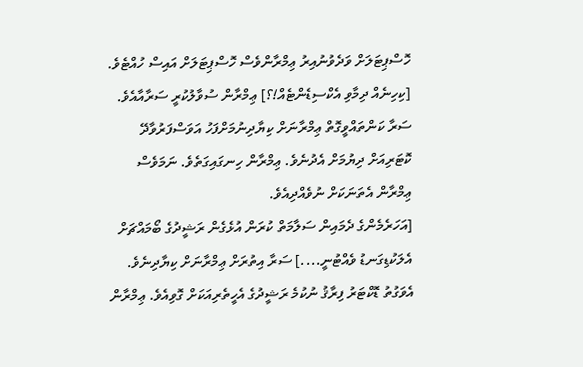ހޮސްޕިޓަލަށް ވަދެވުނުއިރު ޢިމްރާންވެސް ހޮސްޕިޓަލަށް އައިސް ހުއްޓެވެ.
[ކިހިނެއް ދިމާވި އެކްސިޑެންޓެއް!؟] ޢިމްރާން ސުވާލުކުރީ ސަރާއާއެވެ. ސަރާ ކަންތައްވީގޮތް ޢިމްރާނަށް ކިޔާދިނުމަށްފަހު އަވަސްފަރުވާދޭ ކޮޓަރިއަށް ދިޔުމަށް އެދުނެވެ. ޢިމްރާން ހިނގައިގަތެވެ. ނަމަވެސް ޢިމްރާން އެތަނަކަށް ނުވެއްދިއެވެ.
[އަހަރެމެންގެ ދެމައިން ސަލާމަތް ކުރަން އުޅެގެން ރަޝީދުގެ ބޯމައްޗަށް އެލަކުޑިގަނޑު ވެއްޓުނީ....] ސަރާ އިތުރަށް ޢިމްރާނަށް ކިޔާދިނެވެ. އެވަގުތު ޑޮކްޓަރު ފިރާޤު ނުކުމެ ރަޝީދުގެ އެހީތެރިއަކަށް ގޮވިއެވެ. ޢިމްރާން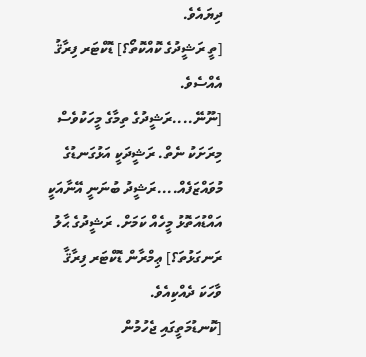ދިޔައެވެ.
[ތީ ރަޝީދުގެ ކޮއްކޮތޯ؟] ޑޮކްޓަރ ފިރާޤު އެއްސެވެ.
[ނޫނޭ....ރަޝީދުގެ ތިމާގެ މީހަކުވެސް މިރަށަކު ނެތް. ރަޝީދަކީ އަޅުގަނޑުގެ މުވައްޒަފެއް....ރަޝީދު ބުނަނީ އޭނާއަކީ އައްޑުއަތޮޅު މީހެއް ކަމަށް. ރަޝީދުގެ ޙާލު ރަނގަޅުތަ؟] ޢިމްރާން ޑޮކްޓަރ ފިރާޤާ ވާހަކަ ދެއްކިއެވެ.
[ކޮނޑުމަތީގައި ޖެހުމުން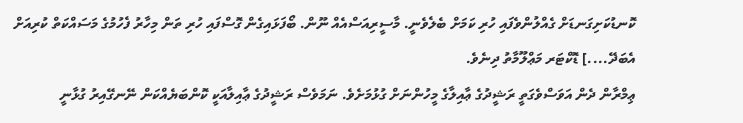ކޮނޑުކަށިގަނޑަށް ގެއްލުންވެފައި ހުރި ކަމަށް ބެލެވެނީ. މާސީރިއަސްއެއް ނޫން. ބޯފަޅައިގެން ގޮސްފައި ހުރި ތަން މިހާރު ފެހުމުގެ މަސައްކަތް ކުރިއަށް އެބަދޭ....] ޑޮކްޓަރ މަޢްލޫމާތު ދިނެވެ.
ޢިމްރާން ދެން އަވަސްވެގަތީ ރަޝީދުގެ ޢާއިލާގެ މީހުންނަށް ގުޅުމަށެވެ. ނަމަވެސް ރަޝީދުގެ ޢާއިލާއަކީ ކޮންބަޔެއްކަން ނޭނގޭއިރު ގުޅާނީ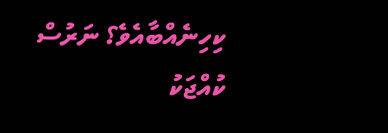ކިހިނެއްބާއެވެ؟ ނަރުސް ކުއްޖަކު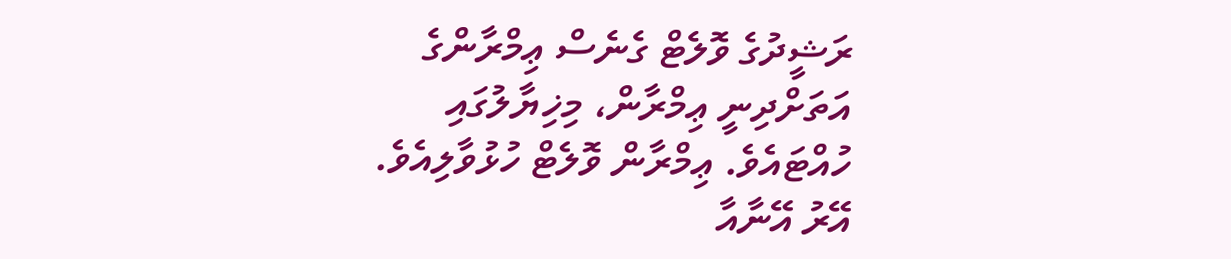ރަޝީދުގެ ވޮލެޓް ގެނެސް ޢިމްރާންގެ އަތަށްދިނީ ޢިމްރާން، މިޚިޔާލުގައި ހުއްޓައެވެ. ޢިމްރާން ވޮލެޓް ހުޅުވާލިއެވެ. އޭރު އޭނާއާ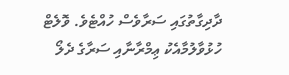ދާދިގާތުގައި ސަރާވެސް ހުއްޓެވެ. ވޮލެޓް ހުޅުވާލުމާއެކު ޢިމްރާނާއި ސަރާގެ ދެލޯ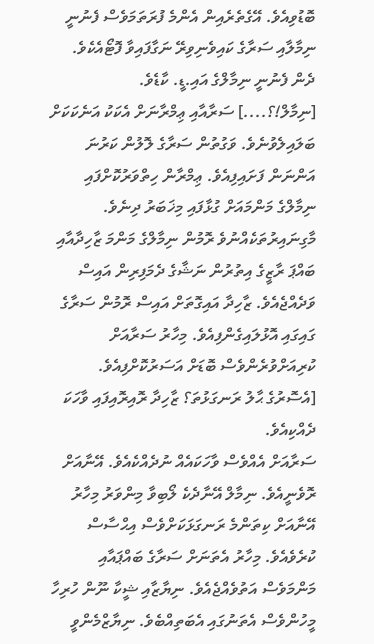ބޮޑުވިއެވެ. އޭގެތެރެއިން އެންމެ ފުރަތަމަވެސް ފެނުނީ ނިމާލާއި ސަރާގެ ކައިވެނިވިރޭ ނަގާފައިވާ ފޮޓޯއެކެވެ. ދެން ފެނުނީ ނިމާލްގެ އައި.ޑީ. ކާޑެވެ.
[ނިމާލް!؟....] ސަރާއާއި ޢިމްރާނަށް އެކަކު އަނެކަކަށް ބަލައިލެވުނެވެ. ވަގުތުން ސަރާގެ ލޮލުން ކަރުނަ އަންނަން ފަށައިފިއެވެ. ޢިމްރާން ހިތްވަރުކޮށްފައި ނިމާލްގެ މަންމައަށް ގުޅާފައި މިޚަބަރު ދިނެވެ. މާގިނައިރުތަކެއްނުވެ ރޮމުން ނިމާލްގެ މަންމަ ޒާހިދާއާއި ބައްޕަ ރާޒީގެ އިތުރުން ނަޝާގެ ދެމަފިރިން އައިސް ވަދެއްޖެއެވެ. ޒާހިދާ އައިގޮތަށް އައިސް ރޮމުން ސަރާގެ ގައިގައި އޮޅުލައިގެންފިއެވެ. މިހާރު ސަރާއަށް ކުރިއަށްވުރެންވެސް ބޮޑަށް އަސަރުކޮށްފިއެވެ.
[އެސޮރުގެ ޙާލު ރަނގަޅުތަ؟ ޒާހިދާ ރޮއިރޮއިފައި ވާހަކަ ދެއްކިއެވެ.
ސަރާއަށް އެއްވެސް ވާހަކައެއް ނުދެއްކެއެވެ. އޭނާއަށް ރޮވެނީއެވެ. ނިމާލް އޭނާދެކެ ލޯބިވާ މިންވަރު މިހާރު އޭނާއަށް ކިތަންމެ ރަނގަޅަކަށްވެސް އިޙްސާސް ކުރެވެއެވެ. މިހާރު އެތަނަށް ސަރާގެ ބައްޕައާއި މަންމަވެސް އަތުވެއްޖެއެވެ. ނިޔާޒާއި ޝީކާ ނޫން ހުރިހާ މީހުންވެސް އެތަނުގައި އެބަތިއްބެވެ. ނިޔާޒްމެންވީ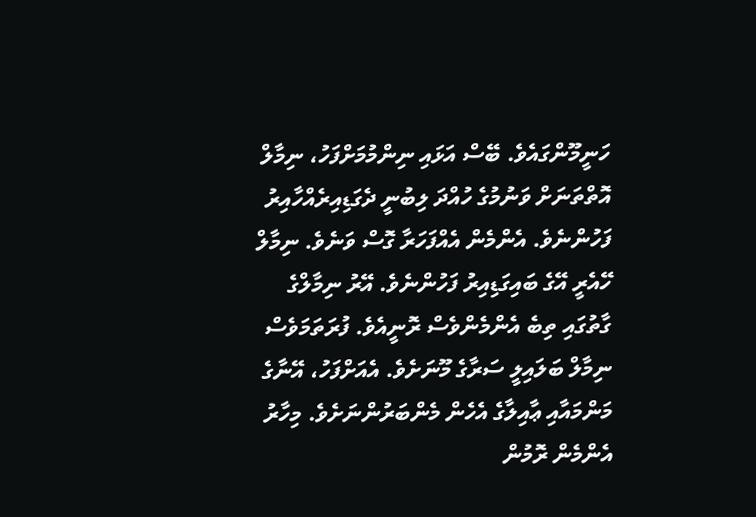ހަނީމޫންގައެވެ. ބޭސް އަޅައި ނިންމުމަށްފަހު، ނިމާލް އޮތްތަނަށް ވަނުމުގެ ހުއްދަ ލިބުނީ ދެގަޑިއިރެއްހާއިރު ފަހުންނެވެ. އެންމެން އެއްފަހަރާ ގޮސް ވަނެވެ. ނިމާލް ހޭއެރީ އޭގެ ބައިގަޑިއިރު ފަހުންނެވެ. އޭރު ނިމާލްގެ ގާތުގައި ތިބެ އެންމެންވެސް ރޮނީއެވެ. ފުރަތަމަވެސް ނިމާލް ބަލައިލީ ސަރާގެ މޫނަށެވެ. އެއަށްފަހު، އޭނާގެ މަންމައާއި ޢާއިލާގެ އެހެން މެންބަރުންނަށެވެ. މިހާރު އެންމެން ރޮމުން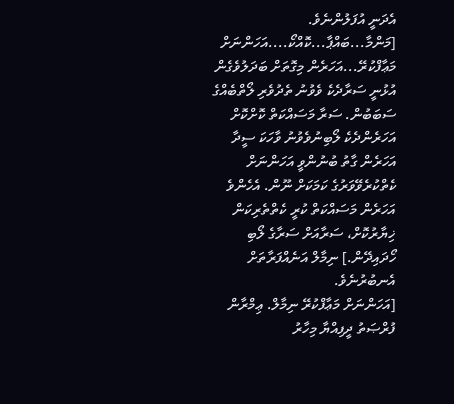އެދަނީ އުފަލުންނެވެ.
[މަންމާ...ބައްޕާ...ކޮއްކޯ....އަހަންނަށް މަޢާފްކުރޭ...އަހަރެން މިގޮތަށް ބަދަލުވެގެން އުޅުނީ ސަރާދެކެ ވެވުނު ތެދުވެރި ލޯތްބެއްގެ ސަބަބުން. ސަރާ މަސައްކަތް ކޮށްކޮށް އަހަރެންދެކެ ލޯބިނުވެވުނު ވާހަކަ ސީދާ އަހަރެން ގާތު ބުނުންވީ އަހަންނަށް ކެތްކުރެވޭވަރުގެ ކަމަކަށް ނޫން. އެހެންވެ އަހަރެން މަސައްކަތް ކުރީ ކެތްތެރިކަން ޚިޔާރުކޮށް، ސަރާއަށް ސަރާގެ ލޯބި ހޯދައިދޭން.] ނިމާލް އަނެއްފަރާތަށް އެނބުރުނެވެ.
[އަހަންނަށް މަޢާފްކުރޭ ނިމާލް. ޢިމްރާން ފުރްޞަތު ދީފިއްޔާ މިހާރު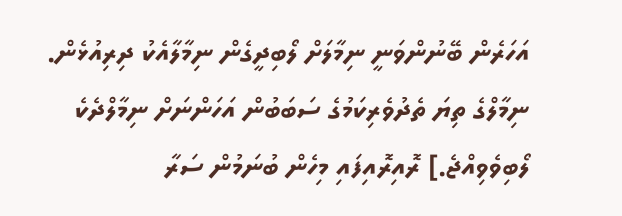އަހަރެން ބޭނުންވަނީ ނިމާލަށް ލޯބިދީގެން ނިމާލާއެކު ދިރިއުޅެން. ނިމާލްގެ ތިޔަ ތެދުވެރިކަމުގެ ސަބަބުން އަހަންނަށް ނިމާލްދެކެ ލޯބިވެވިއްޖެ.] ރޮއިރޮއިފައި މިހެން ބުނަމުން ސަރާ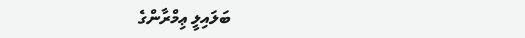ބަލައިލީ ޢިމްރާންގެ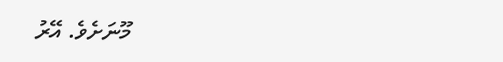މޫނަށެވެ. އޭރު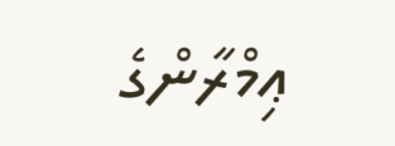ޢިމްރާންގެ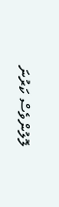ލޮލުންވެސް ކަރުނަ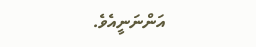އަންނަނީއެވެ.